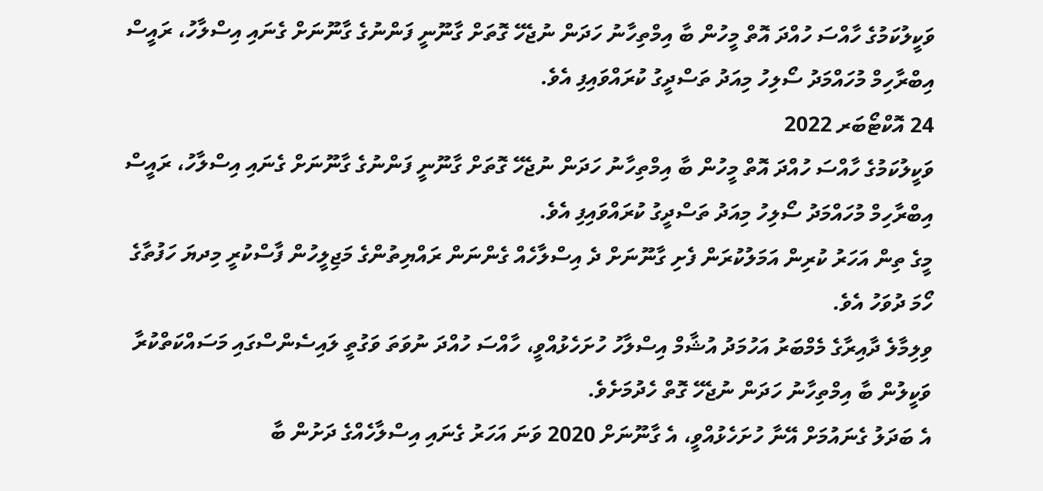ވަކީލުކަމުގެ ހާއްސަ ހުއްދަ އޮތް މީހުން ބާ އިމްތިހާނު ހަދަން ނުޖެހޭ ގޮތަށް ގާނޫނީ ފަންނުގެ ގާނޫނަށް ގެނައި އިސްލާހު، ރައީސް އިބްރާހިމް މުހައްމަދު ސޯލިހު މިއަދު ތަސްދީގު ކުރައްވައިފި އެވެ.
24 އޮކްޓޯބަރ 2022
ވަކީލުކަމުގެ ހާއްސަ ހުއްދަ އޮތް މީހުން ބާ އިމްތިހާނު ހަދަން ނުޖެހޭ ގޮތަށް ގާނޫނީ ފަންނުގެ ގާނޫނަށް ގެނައި އިސްލާހު، ރައީސް އިބްރާހިމް މުހައްމަދު ސޯލިހު މިއަދު ތަސްދީގު ކުރައްވައިފި އެވެ.
މީގެ ތިން އަހަރު ކުރިން އަމަލުކުރަން ފެށި ގާނޫނަށް ދެ އިސްލާހެއް ގެންނަން ރައްޔިތުންގެ މަޖިލީހުން ފާސްކުރީ މިދޔަ ހަފުތާގެ ހޯމަ ދުވަހު އެވެ.
ވިލިމާލެ ދާއިރާގެ މެމްބަރު އަހުމަދު އުޝާމް އިސްލާހު ހުށަހެޅުއްވީ، ހާއްސަ ހުއްދަ ނުވަތަ ވަގުތީ ލައިސެންސްގައި މަސައްކަތްކުރާ ވަކީލުން ބާ އިމްތިހާނު ހަދަން ނުޖެހޭ ގޮތް ހެދުމަށެވެ.
އެ ބަދަލު ގެނައުމަށް އޭނާ ހުށަހެޅުއްވީ، އެ ގާނޫނަށް 2020 ވަނަ އަހަރު ގެނައި އިސްލާހެއްގެ ދަށުން ބާ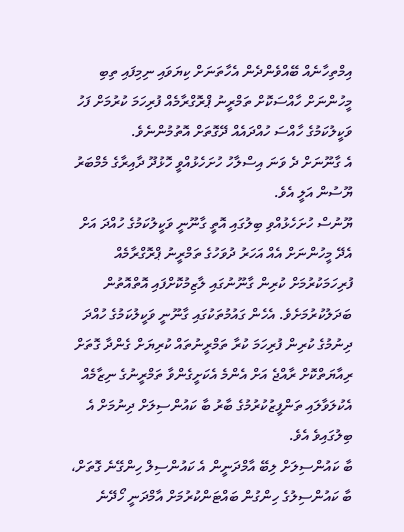އިމްތިހާނެއް ބޭއްވެންދެން އެހާތަނަށް ކިޔަވައި ނިމިފައި ތިބި މީހުންނަށް ހާއްސަކޮށް ތަމްރީނު ޕްރޮގްރާމެއް ފުރިހަމަ ކުރުމަށް ފަހު ވަކީލުކަމުގެ ހާއްސަ ހުއްދައެއް ދޭގޮތަށް އޮތުމުންނެވެ.
އެ ގާނޫނަށް ދެ ވަނަ އިސްލާހު ހުށަހެޅުއްވީ ހޮޅުދޫ ދާއިރާގެ މެމްބަރު ޔޫސުން އަލީ އެވެ.
ޔޫނުސް ހުށަހެޅުއްވި ބިލުގައި އޮތީ ގާނޫނީ ވަކީލުކަމުގެ ހުއްދަ އަށް އެދޭ މީހުންނަށް އެއް އަހަރު ދުވަހުގެ ތަމްރީނު ޕްރޮގްރާމެއް ފުރިހަމަކުރުމަށް ކުރިން ގާނޫނުގައި ލާޒިމުކޮށްފައި އޮތްއޮތުން ބަދަލުކުރުމަށެވެ. އެހެން ގައުމުތަކުގައި ގާނޫނީ ވަކީލުކަމުގެ ހުއްދަ ދިނުމުގެ ކުރިން ފުރިހަމަ ކުރާ ތަމްރީނުތައް ކުރިޔަށް ގެންދާ ގޮތަށް ރިއާޔަތްކޮށް ރާއްޖެ އަށް އެންމެ އެކަށީގެންވާ ތަމްރީނުގެ ނިޒާމެއް އެކުލަވާލައި ތަންފީޒުކުރުމުގެ ބާރު ބާ ކައުންސިލަށް ދިނުމަށް އެ ބިލުގައިވެ އެވެ.
ބާ ކައުންސިލަށް ލިބޭ އާމްދަނީން އެ ކައުންސިލް ހިންގޭނެ ގޮތަށް، ބާ ކައުންސިލުގެ ހިންގުން ބައްޓަންކުރުމަށް އާމްދަނީ ހޯދޭނެ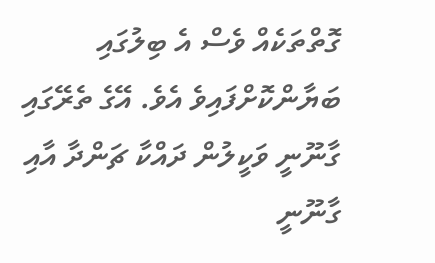ގޮތްތަކެއް ވެސް އެ ބިލުގައި ބަޔާންކޮށްފައިވެ އެވެ. އޭގެ ތެރޭގައި ގާނޫނީ ވަކީލުން ދައްކާ ޗަންދާ އާއި ގާނޫނީ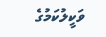ވަކީލުކަމުގެ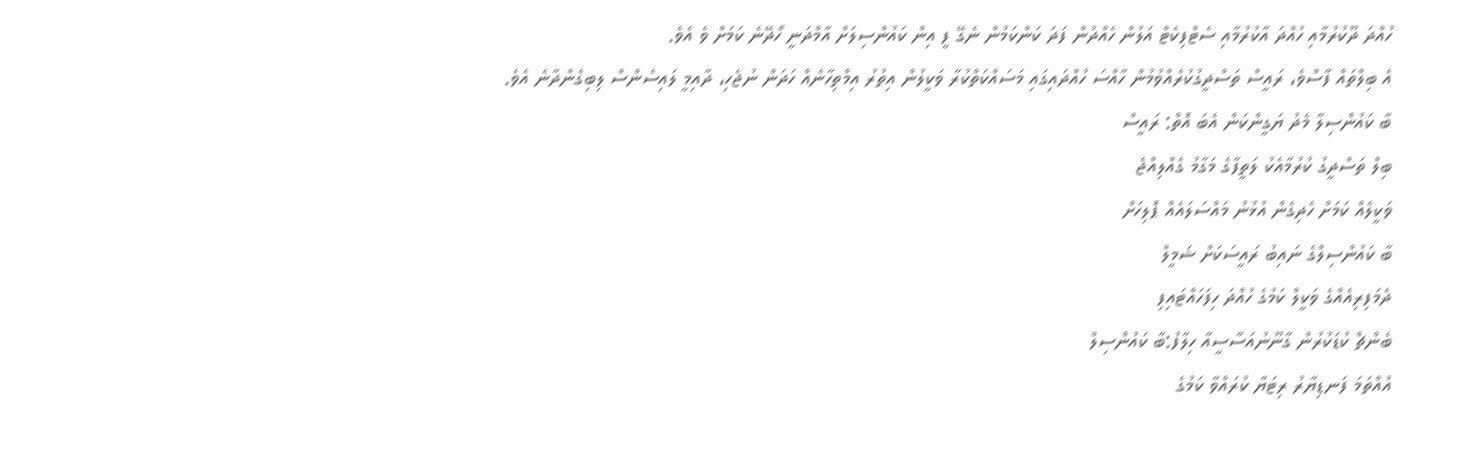ހުއްދަ ދޫކުރުމާއި ހުއްދަ އާކުރުމާއި ސެޓްފިކެޓް އަލުން ހެއްދުން ފަދަ ކަންކަމުން ނެގޭ ފީ އިން ކައުންސިލަށް އާމްދަނީ ހޯދޭނެ ކަމަށް ވެ އެވެ.
އެ ބިލްތައް ފާސްވެ، ރައީސް ތަސްދީގުކުރެއްވުމުން ހާއްސަ ހުއްދައިގައި މަސައްކަތްކުރާ ވަކީލުން އިތުރު އިމްތިހާނެއް ހަދަން ނުޖެހި، ދާއިމީ ލައިސެންސް ލިބިގެންދާނެ އެވެ.
ބާ ކައުންސިލާ މެދު ޔަގީންކަން އެބަ އޮތް: ރައީސް
ބިލް ތަސްދީގު ކުރުމާއެކު ލަތީފާގެ މަގާމު ގެއްލިއްޖެ
ވަކީލެއް ކަމަށް ހެދިގެން އުޅުނު މައްސަލައެއް ޕޮލިހަށް
ބާ ކައުންސިލްގެ ނައިބު ރައީސަކަށް ޝަމީލް
ދެމަފިރިއެއްގެ ވަކީލް ކަމުގެ ހުއްދަ ހިފަހައްޓައިފި
ބެންޗް ކުޑަކުރުން ގާނޫނުއަސާސީއާ ހިލާފު:ބާ ކައުންސިލް
އުއްތަމަ ފަނޑިޔާރު ރިޓަޔާ ކުރައްވާ ކަމުގެ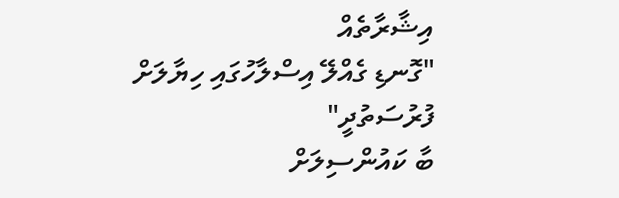އިޝާރާތެއް
"ގޮނޑި ގެއްލޭ އިސްލާހުގައި ހިޔާލަށް ފުރުސަތުދީ"
ބާ ކައުންސިލަށް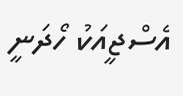އެސްޖީއަކު ހޯދަނީ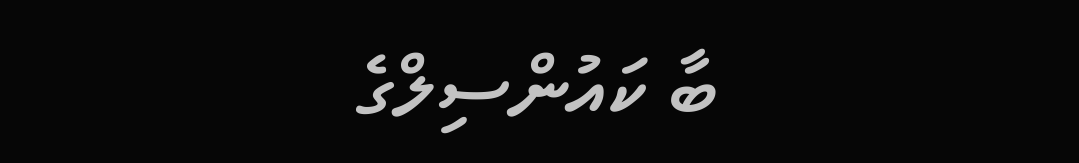ބާ ކައުންސިލްގެ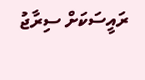ރައީސަކަށް ސިރާޖު